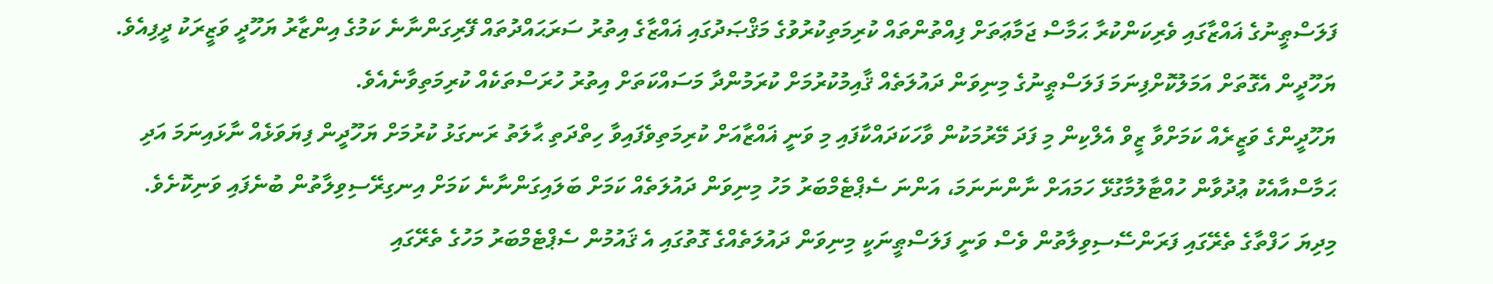ފަލަސްޠީނުގެ ޣައްޒާގައި ވެރިކަންކުރާ ޙަމާސް ޖަމާޢަތަށް ފިއްތުންތައް ކުރިމަތިކުރުވުގެ މަޤްޞަދުގައި ޣައްޒާގެ އިތުރު ސަރަޙައްދުތައް ފޭރިގަންނާނެ ކަމުގެ އިންޒާރު ޔަހޫދީ ވަޒީރަކު ދީފިއެވެ. ޔަހޫދީން އެގޮތަށް އަމަލުކޮށްފިނަމަ ފަލަސްޠީނުގެ މިނިވަން ދައުލަތެއް ޤާއިމުކުރުމަށް ކުރަމުންދާ މަސައްކަތަށް އިތުރު ހުރަސްތަކެއް ކުރިމަތިވާނެއެވެ.
ޔަހޫދީންގެ ވަޒީރެއް ކަމަށްވާ ޒީވް އެލްކިން މި ފަދަ މޭރުމަކުން ވާހަކަދައްކާފައި މި ވަނީ ޣައްޒާއަށް ކުރިމަތިވެފައިވާ ހިތްދަތި ޙާލަތު ރަނގަޅު ކުރުމަށް ޔަހޫދީން ފިޔަވަޅެއް ނާޅައިނަމަ އަދި ޙަމާސްއާއެކު ޢުދުވާން ހުއްޓާލުމާގުޅޭ ހަމައަށް ނާންނަނަމަ، އަންނަ ސެޕްޓެމްބަރު މަހު މިނިވަން ދައުލަތެއް ކަމަށް ބަލައިގަންނާނެ ކަމަށް އިނގިރޭސިވިލާތުން ބުނެފައި ވަނިކޮށެވެ.
މިދިޔަ ހަފްތާގެ ތެރޭގައި ފަރަންސޭސިވިލާތުން ވެސް ވަނީ ފަލަސްޠީނަކީ މިނިވަން ދައުލަތެއްގެ ގޮތުގައި އެ ޤައުމުން ސެޕްޓެމްބަރު މަހުގެ ތެރޭގައި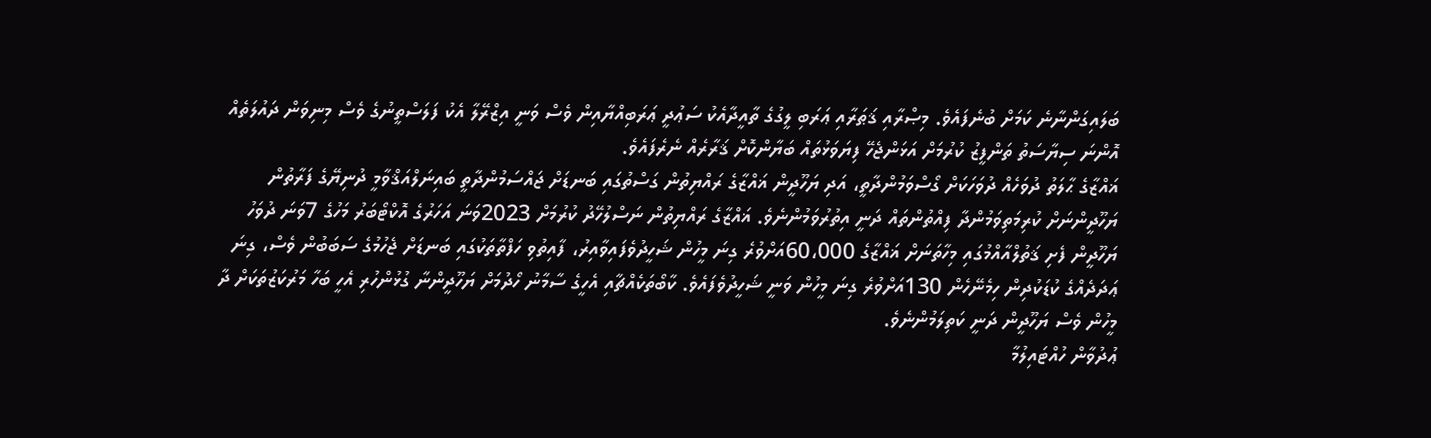ބަލައިގަންނާނެ ކަމަށް ބުނެފައެވެ. މިޞްރާއި ޤަޠަރާއި ޢަރަބި ލީގުގެ ތާއީދާއެކު ސަޢުދީ ޢަރަބިއްޔާއިން ވެސް ވަނީ އިޒްރޭލާ އެކު ފަލަސްތީނުގެ ވެސް މިނިވަން ދައުލަތެއް އޮންނަ ސިޔާސަތު ތަންފީޒު ކުރުމަށް އަޅަންޖެހޭ ފިޔަވަޅުތައް ބަޔާންކޮށް ޤަރާރެއް ނެރެފައެވެ.
ޣައްޒާގެ ޙާލަތު ދުވަހެއް ދުވަހަކަށް ގޯސްވަމުންދާތީ، އަދި ޔަހޫދީން ޣައްޒާގެ ރައްޔިތުން ގަސްތުގައި ބަނޑަށް ޖައްސަމުންދާތީ ބައިނަލްއަޤްވާމީ ދުނިޔޭގެ ފަރާތުން ޔަހޫދީންނަށް ކުރިމަތިވަމުންދާ ފިއްތުންތައް ދަނީ އިތުރުވަމުންނެވެ. ޣައްޒާގެ ރައްޔިތުން ނަސްލުހޭދު ކުރުމަށް 2023ވަނަ އަހަރުގެ އޮކްޓޯބަރު މަހުގެ 7ވަނަ ދުވަހު ޔަހޫދީން ފެށި ޤަތުލްއާއްމުގައި މިހާތަނަށް ޣައްޒާގެ 60،000އަށްވުރެ ގިނަ މީހުން ޝަހީދުވެފައިވާއިރު، ފާއިތުވި ހަފްތާތަކުގައި ބަނޑަށް ޖެހުމުގެ ސަބަބުން ވެސް، ގިނަ ޢަދަދެއްގެ ކުޑަކުދިން ހިމެނޭހެން 130އަށްވުރެ ގިނަ މީހުން ވަނީ ޝަހީދުވެފައެވެ. ކާބޯތަކެއްޗާއި އެހީގެ ސާމާނު ހޯދުމަށް ޔަހޫދީންނާ ގުޅުންހުރި އެހީ ބަހާ މަރުކަޒުތަކަށް ދާ މީހުން ވެސް ޔަހޫދީން ދަނީ ކަތިލަމުންނެވެ.
ޢުދުވާން ހުއްޓައިލުމާ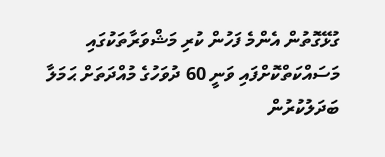ގުޅޭގޮތުން އެންމެ ފަހުން ކުރި މަޝްވަރާތަކުގައި މަސައްކަތްކޮށްފައި ވަނީ 60 ދުވަހުގެ މުއްދަތަށް ޙަމަލާ ބަދަލުކުރުން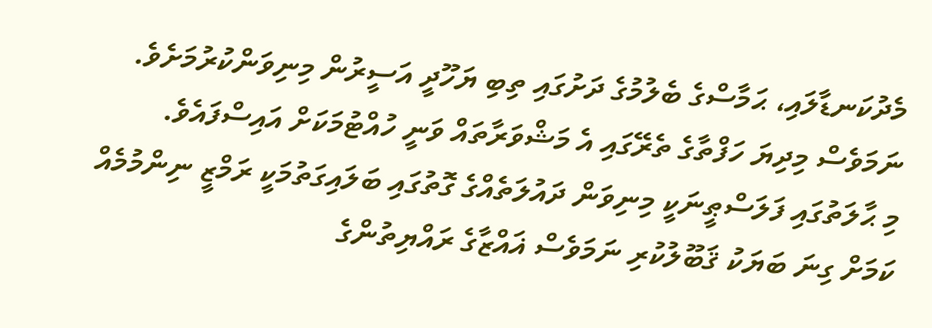މެދުކަނޑާލައި، ޙަމާސްގެ ބެލުމުގެ ދަށުގައި ތިބި ޔަހޫދީ އަސީރުން މިނިވަންކުރުމަށެވެ. ނަމަވެސް މިދިޔަ ހަފްތާގެ ތެރޭގައި އެ މަޝްވަރާތައް ވަނީ ހުއްޓުމަކަށް އައިސްފައެވެ.
މި ޙާލަތުގައި ފަލަސްޠީނަކީ މިނިވަން ދައުލަތެއްގެ ގޮތުގައި ބަލައިގަތުމަކީ ރަމްޒީ ނިންމުމެއް ކަމަށް ގިނަ ބަޔަކު ޤަބޫލުކުރި ނަމަވެސް ޣައްޒާގެ ރައްޔިތުންގެ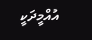އުއްމީދަކީ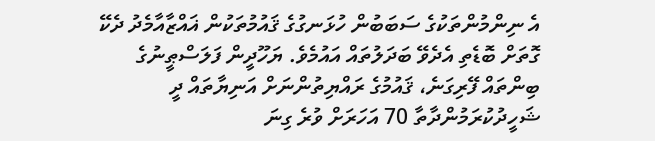އެ ނިންމުންތަކުގެ ސަބަބުން ހުޅަނގުގެ ޤައުމުތަކުން ޣައްޒާއާމެދު ދެކޭ ގޮތަށް ބޮޑެތި އެދެވޭ ބަދަލުތައް އައުމެވެ. ޔަހޫދީން ފަލަސްޠީނުގެ ބިންތައް ފޭރިގަނެ، ޤައުމުގެ ރައްޔިތުންނަށް އަނިޔާތައް ދީ ޝަހީދުކުރަމުންދާތާ 70 އަހަރަށް ވުރެ ގިނަ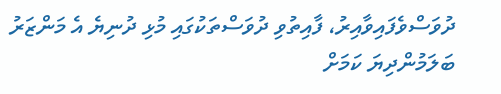ދުވަސްވެފައިވާއިރު، ފާއިތުވި ދުވަސްތަކުގައި މުޅި ދުނިޔެ އެ މަންޒަރު ބަލަމުންދިޔަ ކަމަށް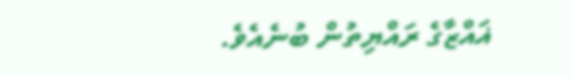ޣައްޒާގެ ރައްޔިތުން ބުނެއެވެ.